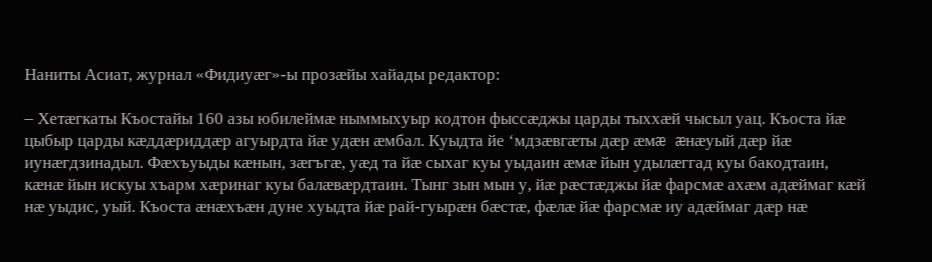Наниты Асиат, журнал «Фидиуæг»-ы прозæйы хайады редактор:

– Хетæгкаты Къостайы 160 азы юбилеймæ ныммыхуыр кодтон фыссæджы царды тыххæй чысыл уац. Къоста йæ цыбыр царды кæддæриддæр агуырдта йæ удæн æмбал. Куыдта йе ‘мдзæвгæты дæр æмæ æнæуый дæр йæ иунæгдзинадыл. Фæхъуыды кæнын, зæгъгæ, уæд та йæ сыхаг куы уыдаин æмæ йын удылæггад куы бакодтаин, кæнæ йын искуы хъарм хæринаг куы балæвæрдтаин. Тынг зын мын у, йæ рæстæджы йæ фарсмæ ахæм адæймаг кæй нæ уыдис, уый. Къоста æнæхъæн дуне хуыдта йæ рай-гуырæн бæстæ, фæлæ йæ фарсмæ иу адæймаг дæр нæ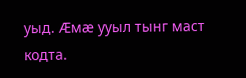уыд. Æмæ ууыл тынг маст кодта.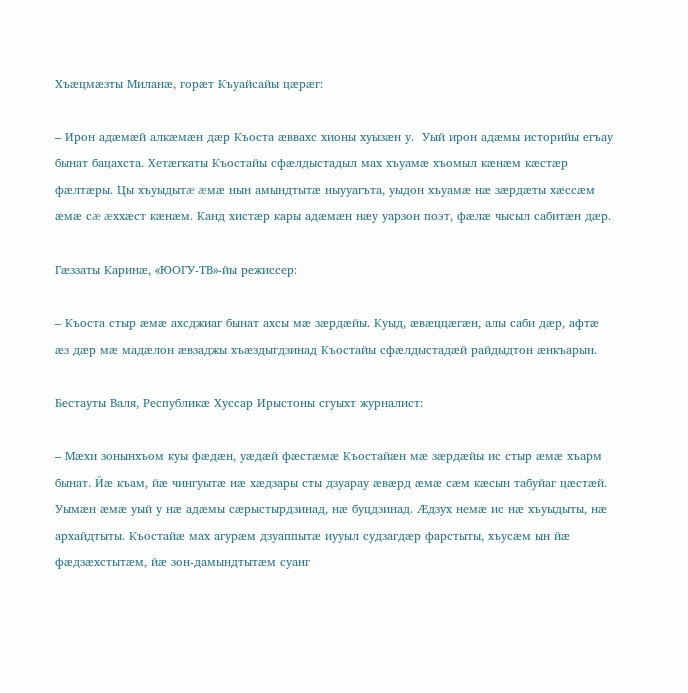Хъæцмæзты Миланæ, горæт Къуайсайы цæрæг:

– Ирон адæмæй алкæмæн дæр Къоста æввахс хионы хуызæн у.  Уый ирон адæмы историйы егъау бынат бацахста. Хетæгкаты Къостайы сфæлдыстадыл мах хъуамæ хъомыл кæнæм кæстæр фæлтæры. Цы хъуыдытæ æмæ нын амындтытæ ныууагъта, уыдон хъуамæ нæ зæрдæты хæссæм æмæ сæ æххæст кæнæм. Канд хистæр кары адæмæн нæу уарзон поэт, фæлæ чысыл сабитæн дæр.

Гæззаты Каринæ, «ЮОГУ-ТВ»-йы режиссер:

– Къоста стыр æмæ ахсджиаг бынат ахсы мæ зæрдæйы. Куыд, æвæццæгæн, алы саби дæр, афтæ æз дæр мæ мадæлон æвзаджы хъæздыгдзинад Къостайы сфæлдыстадæй райдыдтон æнкъарын.

Бестауты Валя, Республикæ Хуссар Ирыстоны сгуыхт журналист:

– Мæхи зонынхъом куы фæдæн, уæдæй фæстæмæ Къостайæн мæ зæрдæйы ис стыр æмæ хъарм бынат. Йæ къам, йæ чингуытæ нæ хæдзары сты дзуарау æвæрд æмæ сæм кæсын табуйаг цæстæй. Уымæн æмæ уый у нæ адæмы сæрыстырдзинад, нæ буцдзинад. Æдзух немæ ис нæ хъуыдыты, нæ архайдтыты. Къостайæ мах агурæм дзуаппытæ иууыл судзагдæр фарстыты, хъусæм ын йæ фæдзæхстытæм, йæ зон-дамындтытæм суанг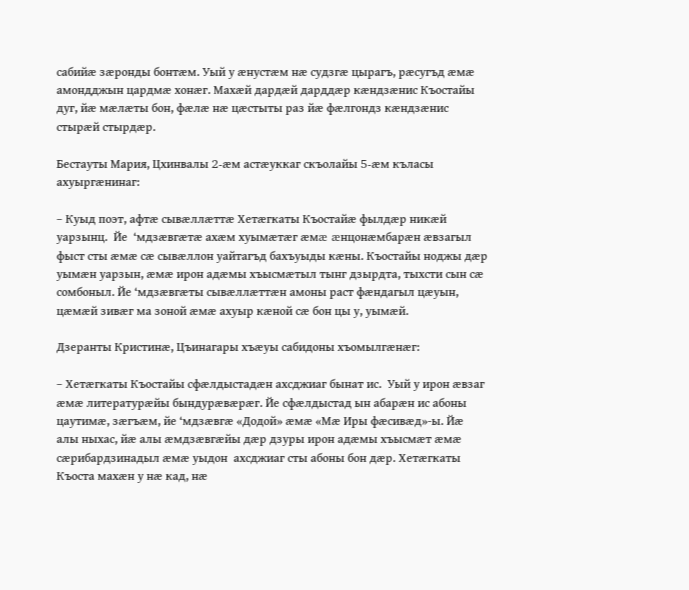сабийæ зæронды бонтæм. Уый у æнустæм нæ судзгæ цырагъ, рæсугъд æмæ амондджын цардмæ хонæг. Махæй дардæй дарддæр кæндзæнис Къостайы дуг, йæ мæлæты бон, фæлæ нæ цæстыты раз йæ фæлгондз кæндзæнис стырæй стырдæр.

Бестауты Мария, Цхинвалы 2-æм астæуккаг скъолайы 5-æм къласы ахуыргæнинаг:

– Куыд поэт, афтæ сывæллæттæ Хетæгкаты Къостайæ фылдæр никæй уарзынц.  Йе  ‘мдзæвгæтæ ахæм хуымæтæг æмæ æнцонæмбарæн æвзагыл фыст сты æмæ сæ сывæллон уайтагъд бахъуыды кæны. Къостайы ноджы дæр уымæн уарзын, æмæ ирон адæмы хъысмæтыл тынг дзырдта, тыхсти сын сæ сомбоныл. Йе ‘мдзæвгæты сывæллæттæн амоны раст фæндагыл цæуын, цæмæй зивæг ма зоной æмæ ахуыр кæной сæ бон цы у, уымæй.

Дзеранты Кристинæ, Цъинагары хъæуы сабидоны хъомылгæнæг:

– Хетæгкаты Къостайы сфæлдыстадæн ахсджиаг бынат ис.  Уый у ирон æвзаг æмæ литературæйы бындурæвæрæг. Йе сфæлдыстад ын абарæн ис абоны цаутимæ, зæгъæм, йе ‘мдзæвгæ «Додой» æмæ «Мæ Иры фæсивæд»-ы. Йæ алы ныхас, йæ алы æмдзæвгæйы дæр дзуры ирон адæмы хъысмæт æмæ сæрибардзинадыл æмæ уыдон  ахсджиаг сты абоны бон дæр. Хетæгкаты Къоста махæн у нæ кад, нæ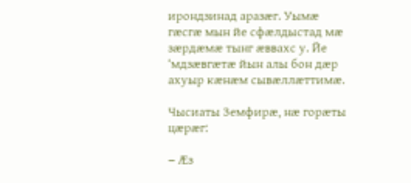ирондзинад аразæг. Уымæ гæсгæ мын йе сфæлдыстад мæ зæрдæмæ тынг æввахс у. Йе ‘мдзæвгæтæ йын алы бон дæр ахуыр кæнæм сывæллæттимæ.

Чысиаты Земфирæ, нæ горæты цæрæг:

– Æз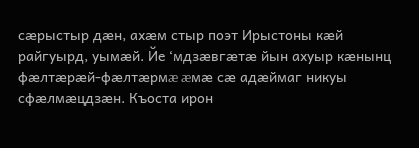сæрыстыр дæн, ахæм стыр поэт Ирыстоны кæй райгуырд, уымæй. Йе ‘мдзæвгæтæ йын ахуыр кæнынц фæлтæрæй-фæлтæрмæ æмæ сæ адæймаг никуы  сфæлмæцдзæн. Къоста ирон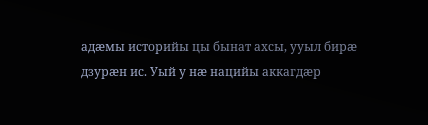адæмы историйы цы бынат ахсы, ууыл бирæ дзурæн ис. Уый у нæ нацийы аккагдæр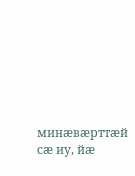минæвæрттæй сæ иу, йæ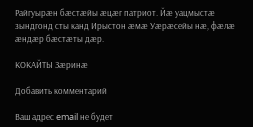Райгуырæн бæстæйы æцæг патриот. Йæ уацмыстæ зындгонд сты канд Ирыстон æмæ Уæрæсейы нæ, фæлæ æндæр бæстæты дæр.

КОКАЙТЫ Зæринæ

Добавить комментарий

Ваш адрес email не будет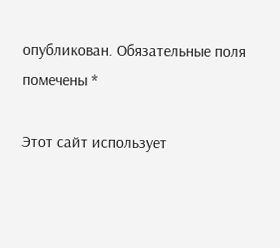опубликован. Обязательные поля помечены *

Этот сайт использует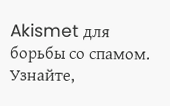Akismet для борьбы со спамом. Узнайте,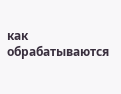как обрабатываются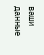ваши данные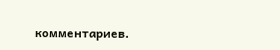комментариев.